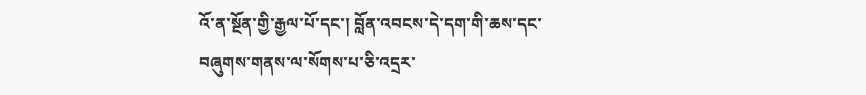འོ་ན་སྔོན་གྱི་རྒྱལ་པོ་དང་། བློན་འབངས་དེ་དག་གི་ཆས་དང་བཞུགས་གནས་ལ་སོགས་པ་ཅི་འདྲར་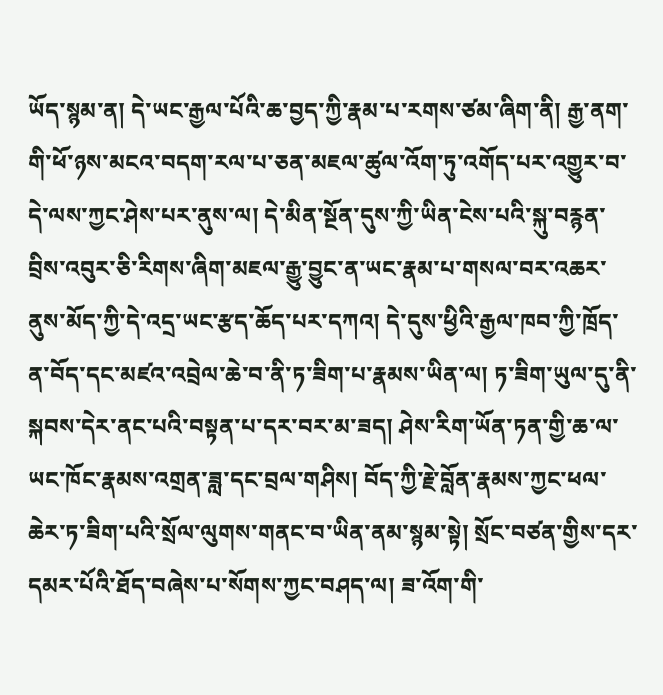ཡོད་སྙམ་ན། དེ་ཡང་རྒྱལ་པོའི་ཆ་བྱད་ཀྱི་རྣམ་པ་རགས་ཙམ་ཞིག་ནི། རྒྱ་ནག་གི་ཕོ་ཉས་མངའ་བདག་རལ་པ་ཅན་མཇལ་ཚུལ་འོག་ཏུ་འགོད་པར་འགྱུར་བ་དེ་ལས་ཀྱང་ཤེས་པར་ནུས་ལ། དེ་མིན་སྔོན་དུས་ཀྱི་ཡིན་ངེས་པའི་སྐུ་བརྙན་བྲིས་འབུར་ཅི་རིགས་ཞིག་མཇལ་རྒྱུ་བྱུང་ན་ཡང་རྣམ་པ་གསལ་བར་འཆར་ནུས་མོད་ཀྱི་དེ་འདྲ་ཡང་རྩད་ཆོད་པར་དཀའ། དེ་དུས་ཕྱིའི་རྒྱལ་ཁབ་ཀྱི་ཁྲོད་ན་བོད་དང་མཛའ་འབྲེལ་ཆེ་བ་ནི་ཏ་ཟིག་པ་རྣམས་ཡིན་ལ། ཏ་ཟིག་ཡུལ་དུ་ནི་སྐབས་དེར་ནང་པའི་བསྟན་པ་དར་བར་མ་ཟད། ཤེས་རིག་ཡོན་ཏན་གྱི་ཆ་ལ་ཡང་ཁོང་རྣམས་འགྲན་ཟླ་དང་བྲལ་གཤིས། བོད་ཀྱི་རྗེ་བློན་རྣམས་ཀྱང་ཕལ་ཆེར་ཏ་ཟིག་པའི་སྲོལ་ལུགས་གནང་བ་ཡིན་ནམ་སྙམ་སྟེ། སྲོང་བཙན་གྱིས་དར་དམར་པོའི་ཐོད་བཞེས་པ་སོགས་ཀྱང་བཤད་ལ། ཟ་འོག་གི་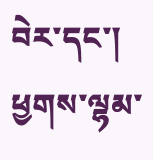བེར་དང་། ཕྱགས་ལྷམ་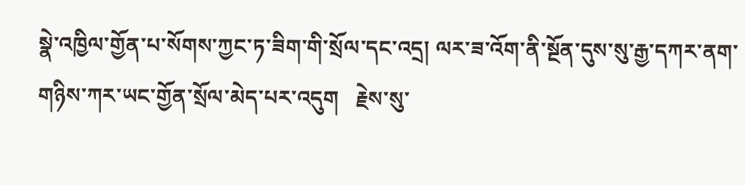སྣེ་འཁྱིལ་གྱོན་པ་སོགས་ཀྱང་ཏ་ཟིག་གི་སྲོལ་དང་འདྲ། ལར་ཟ་འོག་ནི་སྔོན་དུས་སུ་རྒྱ་དཀར་ནག་གཉིས་ཀར་ཡང་གྱོན་སྲོལ་མེད་པར་འདུག   རྗེས་སུ་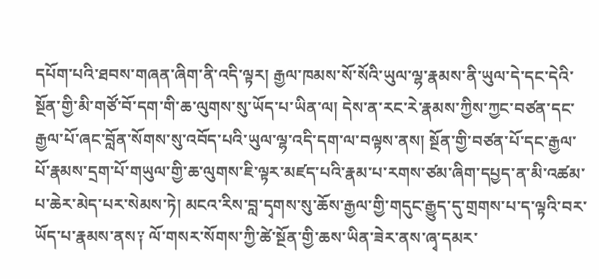དཔོག་པའི་ཐབས་གཞན་ཞིག་ནི་འདི་ལྟར། རྒྱལ་ཁམས་སོ་སོའི་ཡུལ་ལྷ་རྣམས་ནི་ཡུལ་དེ་དང་དེའི་སྔོན་གྱི་མི་གཙོ་བོ་དག་གི་ཆ་ལུགས་སུ་ཡོད་པ་ཡིན་ལ། དེས་ན་རང་རེ་རྣམས་ཀྱིས་ཀྱང་བཙན་དང་རྒྱལ་པོ་ཞང་བློན་སོགས་སུ་འབོད་པའི་ཡུལ་ལྷ་འདི་དག་ལ་བལྟས་ནས། སྔོན་གྱི་བཙན་པོ་དང་རྒྱལ་པོ་རྣམས་དྲག་པོ་གཡུལ་གྱི་ཆ་ལུགས་ཇི་ལྟར་མཛད་པའི་རྣམ་པ་རགས་ཙམ་ཞིག་དཔྱད་ན་མི་འཚམ་པ་ཆེར་མེད་པར་སེམས་ཏེ། མངའ་རིས་བླ་དྭགས་སུ་ཆོས་རྒྱལ་གྱི་གདུང་རྒྱུད་དུ་གྲགས་པ་ད་ལྟའི་བར་ཡོད་པ་རྣམས་ནས༑ ལོ་གསར་སོགས་ཀྱི་ཚེ་སྔོན་གྱི་ཆས་ཡིན་ཟེར་ནས་ཞྭ་དམར་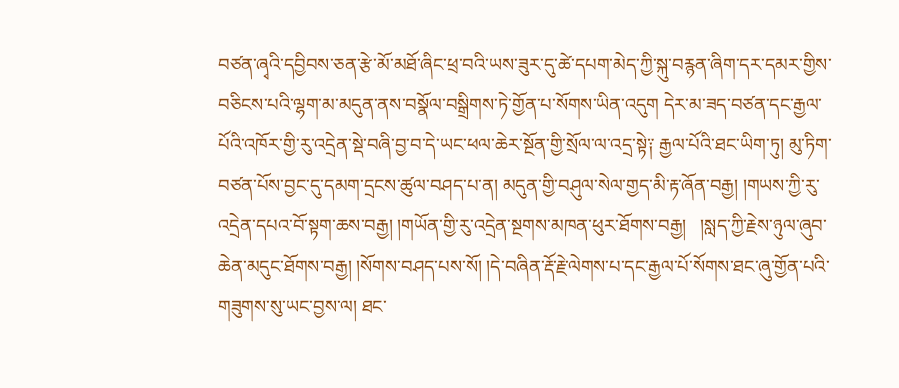བཙན་ཞྭའི་དབྱིབས་ཅན་རྩེ་མོ་མཐོ་ཞིང་ཕྲ་བའི་ཡས་ཟུར་དུ་ཚེ་དཔག་མེད་ཀྱི་སྐུ་བརྙན་ཞིག་དར་དམར་གྱིས་བཅིངས་པའི་ལྷག་མ་མདུན་ནས་བསྣོལ་བསྒྲིགས་ཏེ་གྱོན་པ་སོགས་ཡིན་འདུག དེར་མ་ཟད་བཙན་དང་རྒྱལ་པོའི་འཁོར་གྱི་རུ་འདྲེན་སྡེ་བཞི་བྱ་བ་དེ་ཡང་ཕལ་ཆེར་སྔོན་གྱི་སྲོལ་ལ་འདྲ་སྟེ༑ རྒྱལ་པོའི་ཐང་ཡིག་ཏུ། མུ་ཏིག་བཙན་པོས་བྱང་དུ་དམག་དྲངས་ཚུལ་བཤད་པ་ན། མདུན་གྱི་བཤུལ་སེལ་གྱད་མི་རྟ་ཞོན་བརྒྱ། །གཡས་ཀྱི་རུ་འདྲེན་དཔའ་བོ་སྟག་ཆས་བརྒྱ། །གཡོན་གྱི་རུ་འདྲེན་སྔགས་མཁན་ཕུར་ཐོགས་བརྒྱ།   །སླད་ཀྱི་རྗེས་ཉུལ་ཞུབ་ཆེན་མདུང་ཐོགས་བརྒྱ། །སོགས་བཤད་པས་སོ། །དེ་བཞིན་རྡོ་རྗེ་ལེགས་པ་དང་རྒྱལ་པོ་སོགས་ཐང་ཞུ་གྱོན་པའི་གཟུགས་སུ་ཡང་བྱས་ལ། ཐང་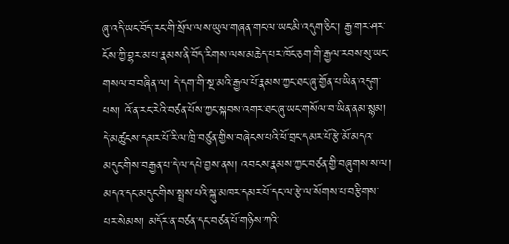ཞུ་འདི་ཡང་བོད་རང་གི་སྲོལ་ལས་ཡུལ་གཞན་གང་ལ་ཡང་མི་འདུག་ཅིང་། རྒྱ་གར་ཤར་ངོས་ཀྱི་བྷར་མ་པ་རྣམས་ནི་བོད་རིགས་ལས་མཆེད་པར་ཁོང་ཅག་གི་རྒྱལ་རབས་སུ་ཡང་གསལ་བ་བཞིན་ལ། དེ་དག་གི་སྔ་མའི་རྒྱལ་པོ་རྣམས་ཀྱང་ཐང་ཞུ་གྱོན་པ་ཡིན་འདུག་པས། འོ་ན་རང་རེའི་བཙན་པོས་ཀྱང་སྐབས་འགར་ཐང་ཞུ་ཡང་གསོལ་བ་ཡིན་ནམ་སྙམ། དེ་མཚུངས་དམར་པོ་རི་ལ་ཁྲི་བཙུན་གྱིས་བཞེངས་པའི་ཕོ་བྲང་དམར་པོ་རྩེ་མོ་མདའ་མདུང་གིས་བརྒྱན་པ་དེ་ལ་དཔེ་བྱས་ནས། འབངས་རྣམས་ཀྱང་བཙན་གྱི་བཞུགས་ས་ལ། མདའ་དང་མདུང་གིས་སྤྲས་པའི་སྐུ་མཁར་དམར་པོ་དང་ལ་རྩེ་ལ་སོགས་པ་བརྩིགས་པར་སེམས། མདོར་ན་བཙན་དང་བཙན་པོ་གཉིས་ཀའི་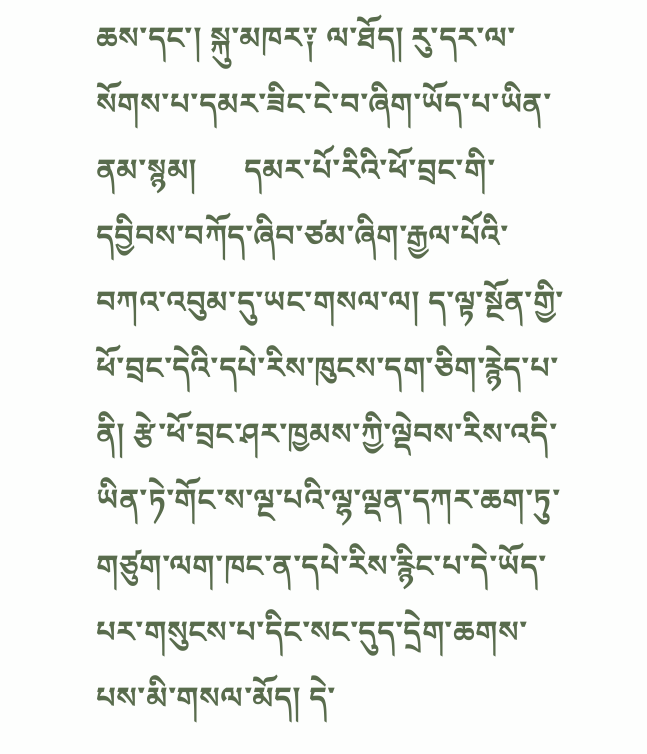ཆས་དང་། སྐུ་མཁར༑ ལ་ཐོད། རུ་དར་ལ་སོགས་པ་དམར་ཟིང་ངེ་བ་ཞིག་ཡོད་པ་ཡིན་ནམ་སྙམ།      དམར་པོ་རིའི་ཕོ་བྲང་གི་དབྱིབས་བཀོད་ཞིབ་ཙམ་ཞིག་རྒྱལ་པོའི་བཀའ་འབུམ་དུ་ཡང་གསལ་ལ། ད་ལྟ་སྔོན་གྱི་ཕོ་བྲང་དེའི་དཔེ་རིས་ཁུངས་དག་ཅིག་རྙེད་པ་ནི། རྩེ་ཕོ་བྲང་ཤར་ཁྱམས་ཀྱི་ལྡེབས་རིས་འདི་ཡིན་ཏེ་གོང་ས་ལྔ་པའི་ལྷ་ལྡན་དཀར་ཆག་ཏུ་གཙུག་ལག་ཁང་ན་དཔེ་རིས་རྙིང་པ་དེ་ཡོད་པར་གསུངས་པ་དིང་སང་དུད་དྲེག་ཆགས་པས་མི་གསལ་མོད། དེ་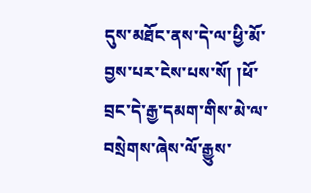དུས་མཐོང་ནས་དེ་ལ་ཕྱི་མོ་བྱས་པར་ངེས་པས་སོ། །ཕོ་བྲང་དེ་རྒྱ་དམག་གིས་མེ་ལ་བསྲེགས་ཞེས་ལོ་རྒྱུས་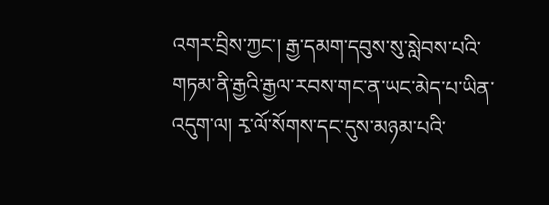འགར་བྲིས་ཀྱང་། རྒྱ་དམག་དབུས་སུ་སླེབས་པའི་གཏམ་ནི་རྒྱའི་རྒྱལ་རབས་གང་ན་ཡང་མེད་པ་ཡིན་འདུག་ལ། རྭ་ལོ་སོགས་དང་དུས་མཉམ་པའི་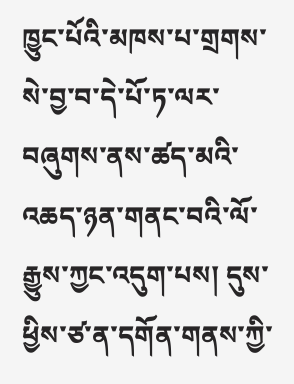ཁྱུང་པོའི་མཁས་པ་གྲགས་སེ་བྱ་བ་དེ་པོ་ཏ་ལར་བཞུགས་ནས་ཚད་མའི་འཆད་ཉན་གནང་བའི་ལོ་རྒྱུས་ཀྱང་འདུག་པས། དུས་ཕྱིས་ཙ་ན་དགོན་གནས་ཀྱི་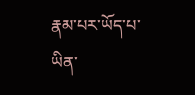རྣམ་པར་ཡོད་པ་ཡིན་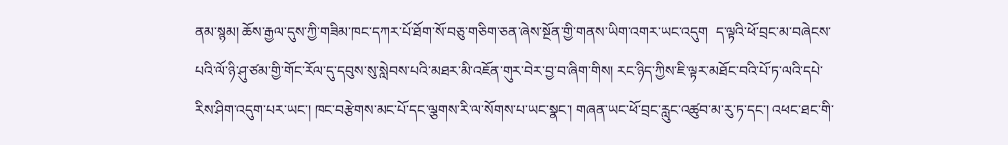ནམ་སྙམ། ཆོས་རྒྱལ་དུས་ཀྱི་གཟིམ་ཁང་དཀར་པོ་ཐོག་སོ་བཅུ་གཅིག་ཅན་ཞེས་སྔོན་གྱི་གནས་ཡིག་འགར་ཡང་འདུག  ད་ལྟའི་ཕོ་བྲང་མ་བཞེངས་པའི་ལོ་ཉི་ཤུ་ཙམ་གྱི་གོང་རོལ་དུ་དབུས་སུ་སླེབས་པའི་མཐར་མི་འཇོན་གུར་བེར་བྱ་བ་ཞིག་གིས། རང་ཉིད་ཀྱིས་ཇི་ལྟར་མཐོང་བའི་པོ་ཏ་ལའི་དཔེ་རིས་ཤིག་འདུག་པར་ཡང་། ཁང་བརྩེགས་མང་པོ་དང་ལྕགས་རི་ལ་སོགས་པ་ཡང་སྣང་། གཞན་ཡང་ཕོ་བྲང་རླུང་འཚུབ་མ་རུ་ཏ་དང་། འཕང་ཐང་གི་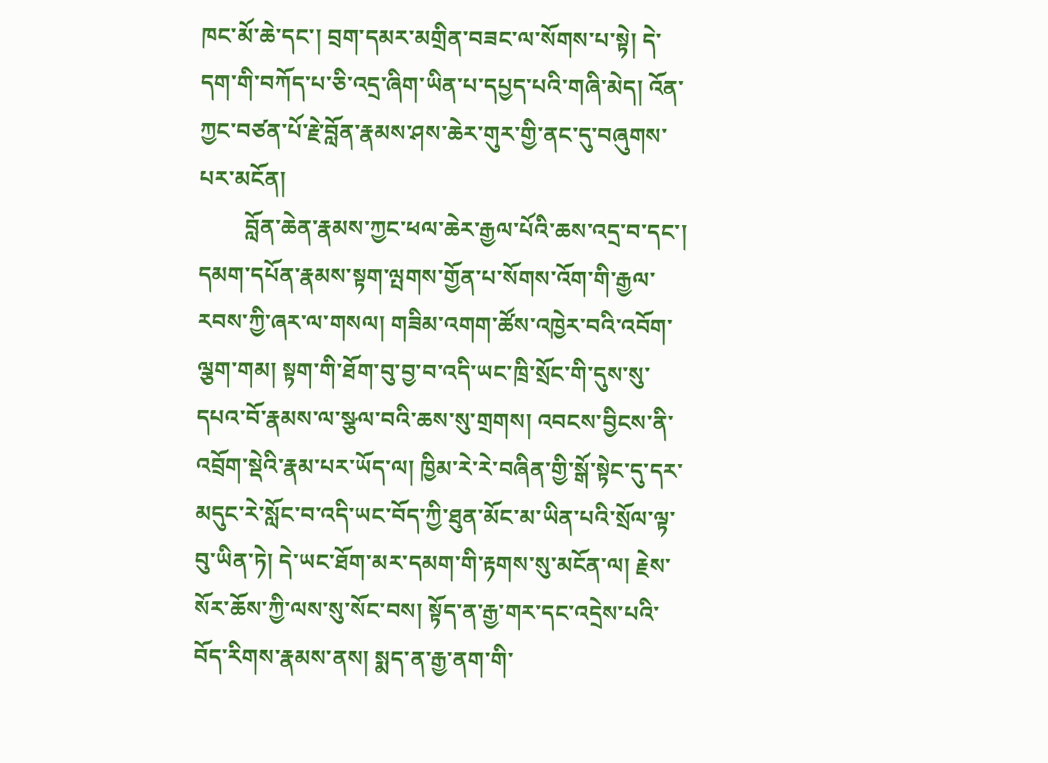ཁང་མོ་ཆེ་དང་། བྲག་དམར་མགྲིན་བཟང་ལ་སོགས་པ་སྟེ། དེ་དག་གི་བཀོད་པ་ཅི་འདྲ་ཞིག་ཡིན་པ་དཔྱད་པའི་གཞི་མེད། འོན་ཀྱང་བཙན་པོ་རྗེ་བློན་རྣམས་ཤས་ཆེར་གུར་གྱི་ནང་དུ་བཞུགས་པར་མངོན།
        བློན་ཆེན་རྣམས་ཀྱང་ཕལ་ཆེར་རྒྱལ་པོའི་ཆས་འདྲ་བ་དང་། དམག་དཔོན་རྣམས་སྟག་ལྤགས་གྱོན་པ་སོགས་འོག་གི་རྒྱལ་རབས་ཀྱི་ཞར་ལ་གསལ། གཟིམ་འགག་ཚོས་འཁྱེར་བའི་འབོག་ལྕག་གམ། སྟག་གི་ཐོག་བུ་བྱ་བ་འདི་ཡང་ཁྲི་སྲོང་གི་དུས་སུ་དཔའ་བོ་རྣམས་ལ་སྩལ་བའི་ཆས་སུ་གྲགས། འབངས་བྱིངས་ནི་འབྲོག་སྡེའི་རྣམ་པར་ཡོད་ལ། ཁྱིམ་རེ་རེ་བཞིན་གྱི་སྒོ་སྟེང་དུ་དར་མདུང་རེ་སློང་བ་འདི་ཡང་བོད་ཀྱི་ཐུན་མོང་མ་ཡིན་པའི་སྲོལ་ལྟ་བུ་ཡིན་ཏེ། དེ་ཡང་ཐོག་མར་དམག་གི་རྟགས་སུ་མངོན་ལ། རྗེས་སོར་ཆོས་ཀྱི་ལས་སུ་སོང་བས། སྟོད་ན་རྒྱ་གར་དང་འདྲེས་པའི་བོད་རིགས་རྣམས་ནས། སྨད་ན་རྒྱ་ནག་གི་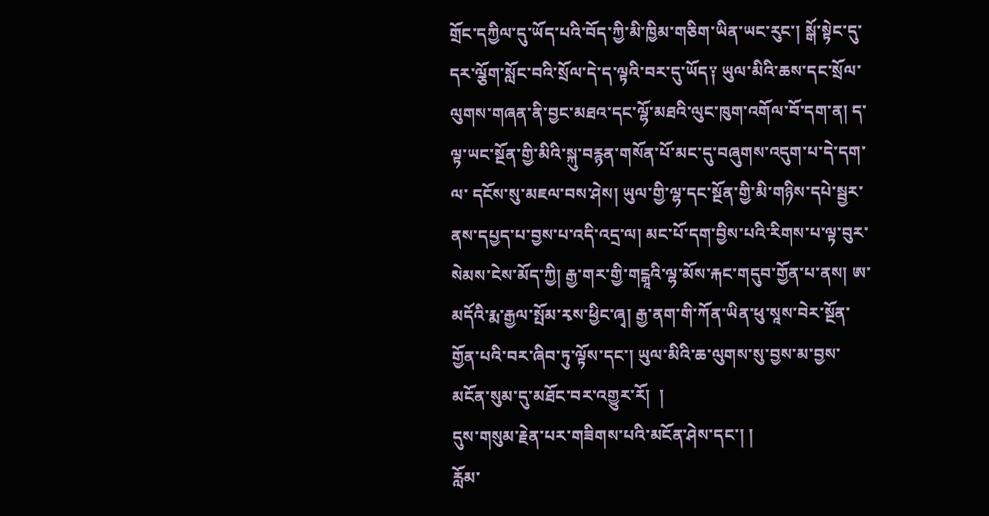གྲོང་དཀྱིལ་དུ་ཡོད་པའི་བོད་ཀྱི་མི་ཁྱིམ་གཅིག་ཡིན་ཡང་རུང་། སྒོ་སྟེང་དུ་དར་ལྕོག་སློང་བའི་སྲོལ་དེ་ད་ལྟའི་བར་དུ་ཡོད༑ ཡུལ་མིའི་ཆས་དང་སྲོལ་ལུགས་གཞན་ནི་བྱང་མཐའ་དང་ལྷོ་མཐའི་ལུང་ཁུག་འགོལ་བོ་དག་ན། ད་ལྟ་ཡང་སྔོན་གྱི་མིའི་སྐུ་བརྙན་གསོན་པོ་མང་དུ་བཞུགས་འདུག་པ་དེ་དག་ལ་ དངོས་སུ་མཇལ་བས་ཤེས། ཡུལ་གྱི་ལྷ་དང་སྔོན་གྱི་མི་གཉིས་དཔེ་སྦྱར་ནས་དཔྱད་པ་བྱས་པ་འདི་འདྲ་ལ། མང་པོ་དག་བྱིས་པའི་རིགས་པ་ལྟ་བུར་སེམས་ངེས་མོད་ཀྱི། རྒྱ་གར་གྱི་གངྒཱའི་ལྷ་མོས་རྐང་གདུབ་གྱོན་པ་ནས། ཨ་མདོའི་རྨ་རྒྱལ་སྤོམ་རྭས་ཕྱིང་ཞྭ། རྒྱ་ནག་གི་ཀོན་ཡིན་ཕུ་སཱས་བེར་སྔོན་གྱོན་པའི་བར་ཞིབ་ཏུ་ལྟོས་དང་། ཡུལ་མིའི་ཆ་ལུགས་སུ་བྱས་མ་བྱས་མངོན་སུམ་དུ་མཐོང་བར་འགྱུར་རོ།  །
དུས་གསུམ་རྗེན་པར་གཟིགས་པའི་མངོན་ཤེས་དང་། །
རློམ་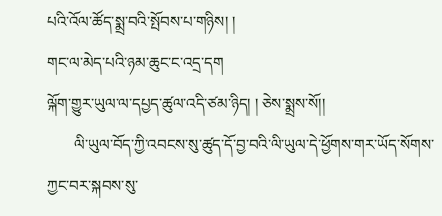པའི་འོལ་ཚོད་སྨྲ་བའི་སྤོབས་པ་གཉིས། །
གང་ལ་མེད་པའི་ཉམ་ཆུང་ང་འདྲ་དག
ལྐོག་གྱུར་ཡུལ་ལ་དཔྱད་ཚུལ་འདི་ཙམ་ཉིད། ། ཅེས་སྨྲས་སོ།།
       ལི་ཡུལ་བོད་ཀྱི་འབངས་སུ་ཚུད་དོ་བྱ་བའི་ལི་ཡུལ་དེ་ཕྱོགས་གར་ཡོད་སོགས་ཀྱང་བར་སྐབས་སུ་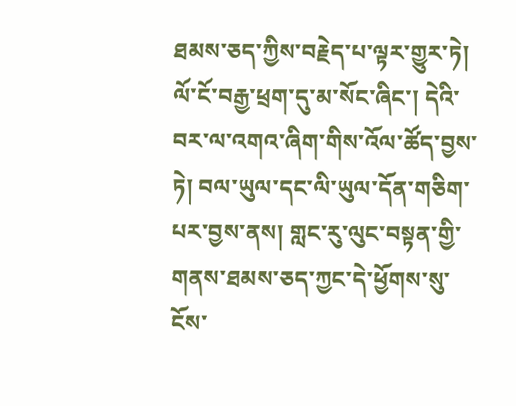ཐམས་ཅད་ཀྱིས་བརྗེད་པ་ལྟར་གྱུར་ཏེ། ལོ་ངོ་བརྒྱ་ཕྲག་དུ་མ་སོང་ཞིང་། དེའི་བར་ལ་འགའ་ཞིག་གིས་འོལ་ཚོད་བྱས་ཏེ། བལ་ཡུལ་དང་ལི་ཡུལ་དོན་གཅིག་པར་བྱས་ནས། གླང་རུ་ལུང་བསྟན་གྱི་གནས་ཐམས་ཅད་ཀྱང་དེ་ཕྱོགས་སུ་ངོས་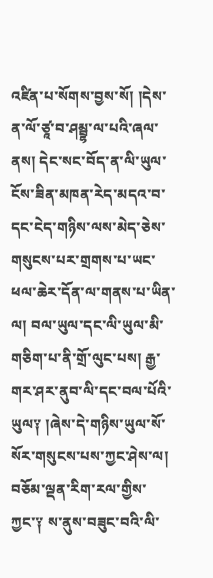འཛིན་པ་སོགས་བྱས་སོ། །དེས་ན་ལོ་ཙཱ་བ་ཤམྦྷ་ལ་པའི་ཞལ་ནས། དེང་སང་བོད་ན་ལི་ཡུལ་ངོས་ཟིན་མཁན་རེད་མདའ་བ་དང་ངེད་གཉིས་ལས་མེད་ཅེས་གསུངས་པར་གྲགས་པ་ཡང་ཕལ་ཆེར་དོན་ལ་གནས་པ་ཡིན་ལ། བལ་ཡུལ་དང་ལི་ཡུལ་མི་གཅིག་པ་ནི་གྲོ་ལུང་པས། རྒྱ་གར་ཤར་ནུབ་ལི་དང་བལ་པོའི་ཡུལ༑ །ཞེས་དེ་གཉིས་ཡུལ་སོ་སོར་གསུངས་པས་ཀྱང་ཤེས་ལ། བཅོམ་ལྡན་རིག་རལ་གྱིས་ཀྱང་༑ ས་ནུས་བཟུང་བའི་ལི་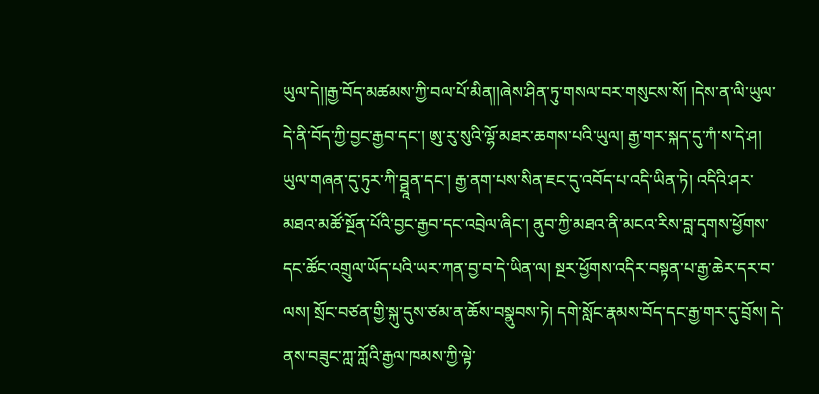ཡུལ་དེ།།རྒྱ་བོད་མཚམས་ཀྱི་བལ་པོ་མིན།།ཞེས་ཤིན་ཏུ་གསལ་བར་གསུངས་སོ། །དེས་ན་ལི་ཡུལ་དེ་ནི་བོད་ཀྱི་བྱང་རྒྱབ་དང་། ཨུ་རུ་སུའི་ལྷོ་མཐར་ཆགས་པའི་ཡུལ། རྒྱ་གར་སྐད་དུ་ཀཾ་ས་དེ་ཤ། ཡུལ་གཞན་དུ་ཏུར་ཀི་བྠཱན་དང་། རྒྱ་ནག་པས་སིན་ཇང་དུ་འབོད་པ་འདི་ཡིན་ཏེ། འདིའི་ཤར་མཐའ་མཚོ་སྔོན་པོའི་བྱང་རྒྱབ་དང་འབྲེལ་ཞིང་། ནུབ་ཀྱི་མཐའ་ནི་མངའ་རིས་བླ་དྭགས་ཕྱོགས་དང་ཚོང་འགྲུལ་ཡོད་པའི་ཡར་ཀན་བྱ་བ་དེ་ཡིན་ལ། སྔར་ཕྱོགས་འདིར་བསྟན་པ་རྒྱ་ཆེར་དར་བ་ལས། སྲོང་བཙན་གྱི་སྐུ་དུས་ཙམ་ན་ཆོས་བསྣུབས་ཏེ། དགེ་སློང་རྣམས་བོད་དང་རྒྱ་གར་དུ་བྲོས། དེ་ནས་བཟུང་ཀླ་ཀློའི་རྒྱལ་ཁམས་ཀྱི་ལྟེ་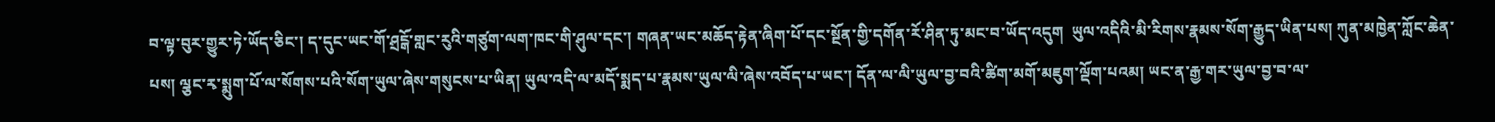བ་ལྟ་བུར་གྱུར་ཏེ་ཡོད་ཅིང་། ད་དུང་ཡང་གོ་ཤྲངྒོ་གླང་རུའི་གཙུག་ལག་ཁང་གི་ཤུལ་དང་། གཞན་ཡང་མཆོད་རྟེན་ཞིག་པོ་དང་སྔོན་གྱི་དགོན་རོ་ཤིན་ཏུ་མང་བ་ཡོད་འདུག  ཡུལ་འདིའི་མི་རིགས་རྣམས་སོག་རྒྱུད་ཡིན་པས། ཀུན་མཁྱེན་ཀློང་ཆེན་པས། ལྕང་རྭ་སྨུག་པོ་ལ་སོགས་པའི་སོག་ཡུལ་ཞེས་གསུངས་པ་ཡིན། ཡུལ་འདི་ལ་མདོ་སྨད་པ་རྣམས་ཡུལ་ལི་ཞེས་འབོད་པ་ཡང་། དོན་ལ་ལི་ཡུལ་བྱ་བའི་ཚིག་མགོ་མཇུག་ལྡོག་པའམ། ཡང་ན་རྒྱ་གར་ཡུལ་བྱ་བ་ལ་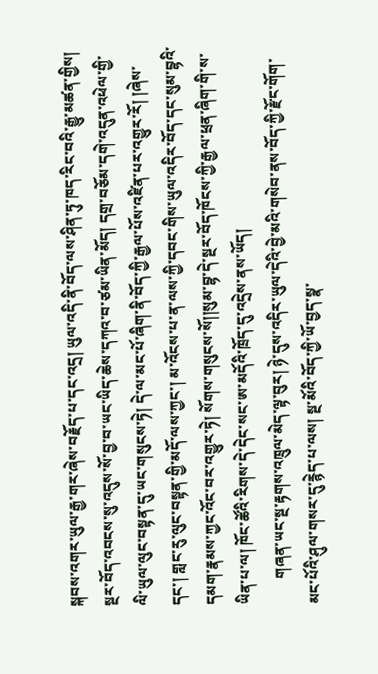སྐབས་འགར་ཡུལ་རྒྱ་གར་ཞེས་བརྗོད་པ་དང་འདྲ། ཡུལ་འདི་ནི་བོད་ལས་ཤིན་ཏུ་ཁད་རིང་བའི་རྒྱུ་མཚན་གྱིས། སྔར་བོད་འབངས་སུ་འདུས་སོ་བྱ་བ་ཡང་ཡིད་ཆེས་དཀའ་བ་ཙམ་ཡིན་མོད། དགྲ་བཅོམ་དགེ་འདུན་འཕེལ་གྱི་ལི་ཡུལ་ལུང་བསྟན་དུ་ཡང་གསུངས་ཏེ། དེ་ལ་མང་པོ་ཞིག་ནི་བོད་ཀྱི་རྒྱལ་པོས་འཛིན་པར་འགྱུར་རོ། །ཞེས་དང་། གླང་རུ་ལུང་བསྟན་གྱི་མདོ་ལས་ཀྱང་། མ་འོངས་པ་ན་ལས་ཀྱི་དབང་གིས་ཡུལ་འདིར་བོད་དང་སུམ་བྷའི་དམག་རྣམས་ཀྱང་འོང་བར་འགྱུར་ཏེ། སོགས་གསུངས་སོ།།སུམ་བྷ་དེ་སྔར་བོད་ཁོངས་ཀྱི་རྒྱལ་ཕྲན་ཞིག་གི་ས་ཡིན་པ་ལ། ཁོང་ཚོའི་རིགས་དེ་དེང་སང་ཨ་མདོའི་ཁྲོད་དུ་འདྲེས་ནས་ཡོད།
       གཞན་ཡང་སྔ་རྟགས་འཁྲུལ་མེད་ལྟ་བུར། ཉེ་དུས་འདིར་ཡུལ་དེའི་བྱེ་མའི་གསེབ་ནས་བོད་ཀྱི་རྫོང་གོག་མང་པོའི་ཤུལ་གསར་དུ་རྙེད་པ་ལས། སྔ་མོའི་བོད་ཀྱི་ཡོ་བྱད་སྣ་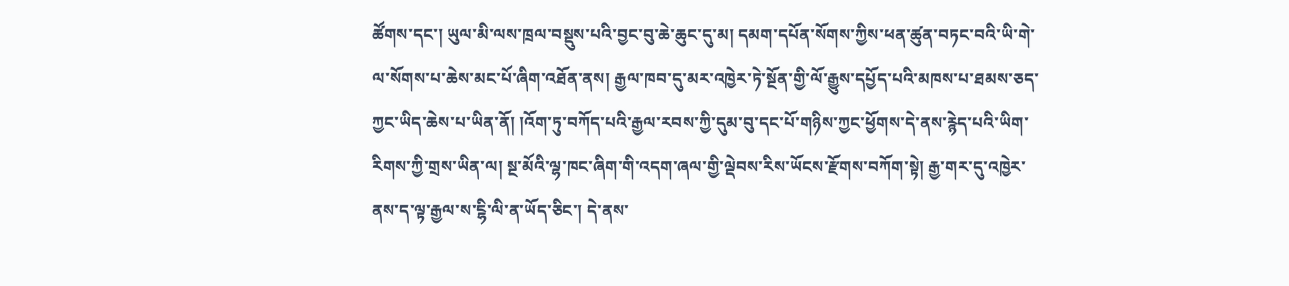ཚོགས་དང་། ཡུལ་མི་ལས་ཁྲལ་བསྡུས་པའི་བྱང་བུ་ཆེ་ཆུང་དུ་མ། དམག་དཔོན་སོགས་ཀྱིས་ཕན་ཚུན་བཏང་བའི་ཡི་གེ་ལ་སོགས་པ་ཆེས་མང་པོ་ཞིག་འཐོན་ནས། རྒྱལ་ཁབ་དུ་མར་འཁྱེར་ཏེ་སྔོན་གྱི་ལོ་རྒྱུས་དཔྱོད་པའི་མཁས་པ་ཐམས་ཅད་ཀྱང་ཡིད་ཆེས་པ་ཡིན་ནོ། །འོག་ཏུ་བཀོད་པའི་རྒྱལ་རབས་ཀྱི་དུམ་བུ་དང་པོ་གཉིས་ཀྱང་ཕྱོགས་དེ་ནས་རྙེད་པའི་ཡིག་རིགས་ཀྱི་གྲས་ཡིན་ལ། སྔ་མོའི་ལྷ་ཁང་ཞིག་གི་འདག་ཞལ་གྱི་ལྡེབས་རིས་ཡོངས་རྫོགས་བཀོག་སྟེ། རྒྱ་གར་དུ་འཁྱེར་ནས་ད་ལྟ་རྒྱལ་ས་ངྷི་ལི་ན་ཡོད་ཅིང་། དེ་ནས་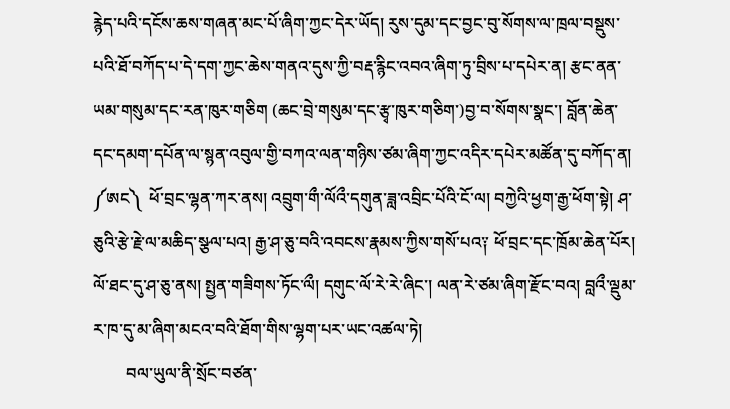རྙེད་པའི་དངོས་ཆས་གཞན་མང་པོ་ཞིག་ཀྱང་དེར་ཡོད། རུས་དུམ་དང་བྱང་བུ་སོགས་ལ་ཁྲལ་བསྡུས་པའི་ཐོ་བཀོད་པ་དེ་དག་ཀྱང་ཆེས་གནའ་དུས་ཀྱི་བརྡ་རྙིང་འབའ་ཞིག་ཏུ་བྲིས་པ་དཔེར་ན། རྩང་ནན་ཡམ་གསུམ་དང་རན་ཁུར་གཅིག (ཆང་བྲེ་གསུམ་དང་རྩྭ་ཁུར་གཅིག་)བྱ་བ་སོགས་སྣང་། བློན་ཆེན་དང་དམག་དཔོན་ལ་སྙན་འབུལ་གྱི་བཀའ་ལན་གཉིས་ཙམ་ཞིག་ཀྱང་འདིར་དཔེར་མཚོན་དུ་བཀོད་ན། ༼ཨང༽  ཕོ་བྲང་ལྷན་ཀར་ནས། འབྲུག་གྀ་ལོའྀ་དགུན་ཟླ་འབྲིང་པོའི་ངོ་ལ། བཀྱེའི་ཕྱག་རྒྱ་ཕོག་སྟེ། ཤ་ཅུའི་རྩེ་རྗེ་ལ་མཆིད་སྩལ་པའ། རྒྱ་ཤ་ཅུ་བའི་འབངས་རྣམས་ཀྱིས་གསོ་པའ༑ ཕོ་བྲང་དང་ཁྲོམ་ཆེན་པོར། ལོ་ཐང་དུ་ཤ་ཅུ་ནས། སྤྱན་གཟིགས་ཏོང་ལྀ། དགུང་ལོ་རེ་རེ་ཞིང་། ལན་རེ་ཙམ་ཞིག་རྫོང་བའ། བླའྀ་ལྡུམ་ར་ཁ་དུ་མ་ཞིག་མངའ་བའི་ཐོག་གིས་ལྷག་པར་ཡང་འཚལ་ཏེ།
        བལ་ཡུལ་ནི་སྲོང་བཙན་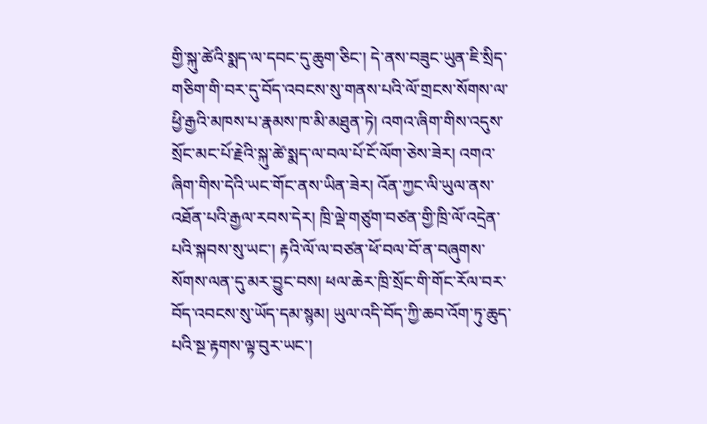གྱི་སྐུ་ཚེའི་སྨད་ལ་དབང་དུ་ཆུག་ཅིང་། དེ་ནས་བཟུང་ཡུན་ཇི་སྲིད་གཅིག་གི་བར་དུ་བོད་འབངས་སུ་གནས་པའི་ལོ་གྲངས་སོགས་ལ་ཕྱི་རྒྱའི་མཁས་པ་རྣམས་ཁ་མི་མཐུན་ཏེ། འགའ་ཞིག་གིས་འདུས་སྲོང་མང་པོ་རྗེའི་སྐུ་ཚེ་སྨད་ལ་བལ་པོ་ངོ་ལོག་ཅེས་ཟེར། འགའ་ཞིག་གིས་དེའི་ཡང་གོང་ནས་ཡིན་ཟེར། འོན་ཀྱང་ལི་ཡུལ་ནས་འཐོན་པའི་རྒྱལ་རབས་དེར། ཁྲི་ལྡེ་གཙུག་བཙན་གྱི་ཁྲི་ལོ་འདྲེན་པའི་སྐབས་སུ་ཡང་། རྟའི་ལོ་ལ་བཙན་ཕོ་བལ་བོ་ན་བཞུགས་སོགས་ལན་དུ་མར་བྱུང་བས། ཕལ་ཆེར་ཁྲི་སྲོང་གི་གོང་རོལ་བར་བོད་འབངས་སུ་ཡོད་དམ་སྙམ། ཡུལ་འདི་བོད་ཀྱི་ཆབ་འོག་ཏུ་ཆུད་པའི་སྔ་རྟགས་ལྟ་བུར་ཡང་།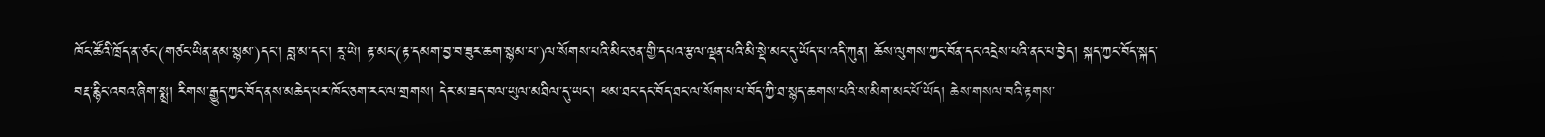ཁོང་ཚོའི་ཁྲོད་ན་ཙང་(གཙང་ཡིན་ནམ་སྙམ་)དང་། བླ་མ་དང་། རཱ་ཡེ། རྟ་མང་(རྟ་དམག་བྱ་བ་ཟུར་ཆག་སྙམ་པ་)ལ་སོགས་པའི་མིང་ཅན་གྱི་དཔའ་རྩལ་ལྡན་པའི་མི་སྡེ་མང་དུ་ཡོད་པ་འདི་ཀུན། ཆོས་ལུགས་ཀྱང་བོན་དང་འདྲེས་པའི་ནང་པ་བྱེད། སྐད་ཀྱང་བོད་སྐད་བརྡ་རྙིང་འབའ་ཞིག་སྨྲ། རིགས་རྒྱུད་ཀྱང་བོད་ནས་མཆེད་པར་ཁོང་ཅག་རང་ལ་གྲགས། དེར་མ་ཟད་བལ་ཡུལ་མཐིལ་དུ་ཡང་། ཕམ་ཐང་དང་བོད་ཐང་ལ་སོགས་པ་བོད་ཀྱི་ཐ་སྙད་ཆགས་པའི་ས་མིག་མང་པོ་ཡོད། ཆེས་གསལ་བའི་རྟགས་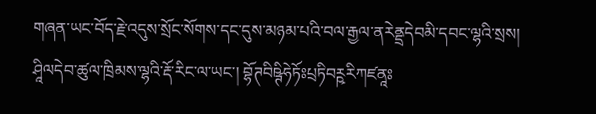གཞན་ཡང་བོད་རྗེ་འདུས་སྲོང་སོགས་དང་དུས་མཉམ་པའི་བལ་རྒྱལ་ནརེནྡྲདེབམི་དབང་ལྷའི་སྲས། ཤཱིལདེབ་ཚུལ་ཁྲིམས་ལྷའི་རྡོ་རིང་ལ་ཡང་། བྷོཊབིཥྚིཧེཏོཿཔྲཏིབཪྵརིཀཛནཱཿ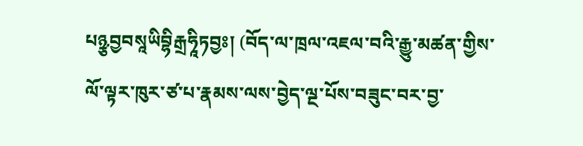པཉྩབྱབསཱཡིབྷིརྒྲཧཱིཏབྱཿ། (བོད་ལ་ཁྲལ་འཇལ་བའི་རྒྱུ་མཚན་གྱིས་ལོ་ལྟར་ཁུར་ཙ་པ་རྣམས་ལས་བྱེད་ལྔ་པོས་བཟུང་བར་བྱ་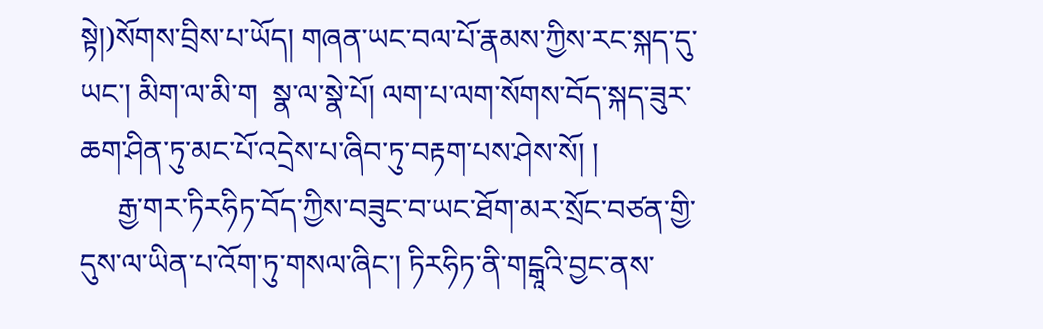སྟེ།)སོགས་བྲིས་པ་ཡོད། གཞན་ཡང་བལ་པོ་རྣམས་ཀྱིས་རང་སྐད་དུ་ཡང་། མིག་ལ་མི་ག  སྣ་ལ་སྣེ་པོ། ལག་པ་ལག་སོགས་བོད་སྐད་ཟུར་ཆག་ཤིན་ཏུ་མང་པོ་འདྲེས་པ་ཞིབ་ཏུ་བརྟག་པས་ཤེས་སོ། །
     རྒྱ་གར་ཏིརཧིཏ་བོད་ཀྱིས་བཟུང་བ་ཡང་ཐོག་མར་སྲོང་བཙན་གྱི་དུས་ལ་ཡིན་པ་འོག་ཏུ་གསལ་ཞིང་། ཏིརཧིཏ་ནི་གངྒཱའི་བྱང་ནས་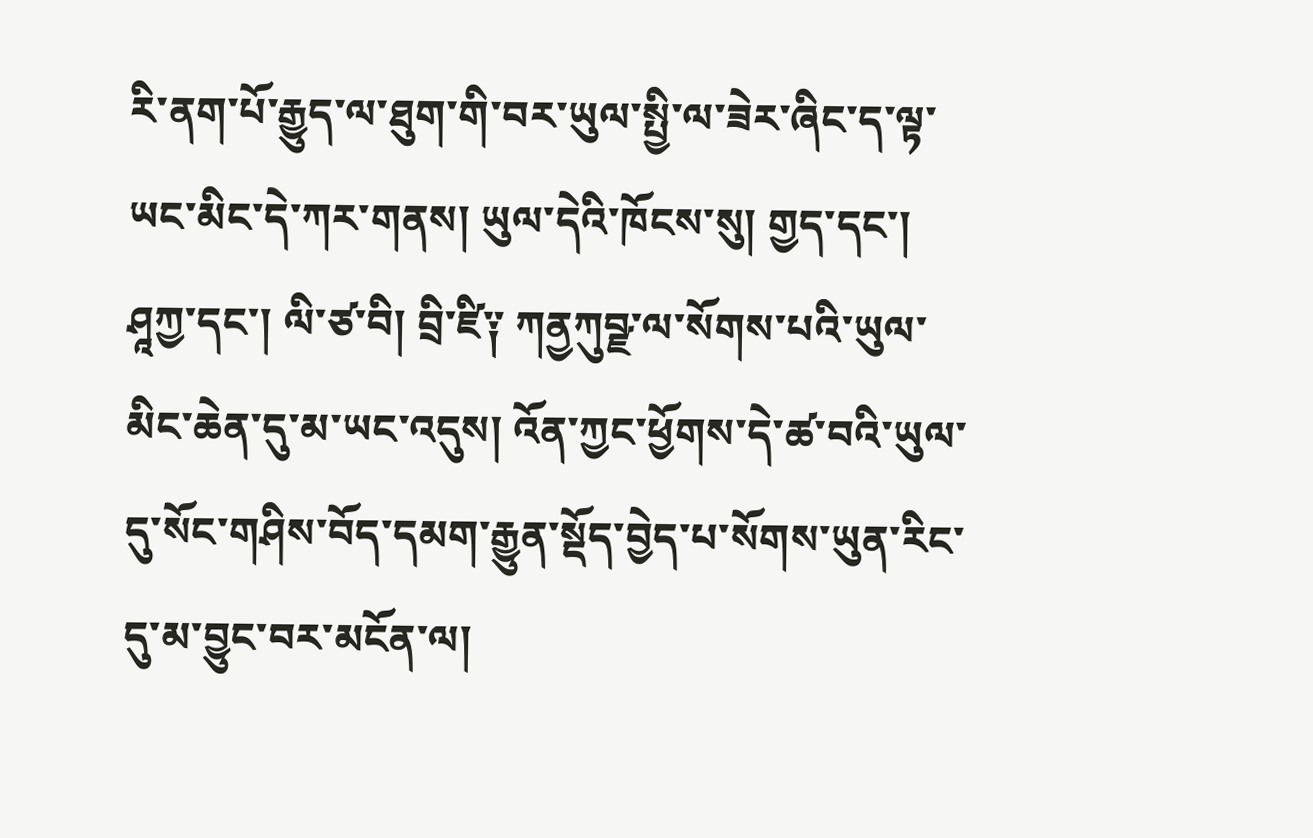རི་ནག་པོ་རྒྱུད་ལ་ཐུག་གི་བར་ཡུལ་སྤྱི་ལ་ཟེར་ཞིང་ད་ལྟ་ཡང་མིང་དེ་ཀར་གནས། ཡུལ་དེའི་ཁོངས་སུ། གྱད་དང་། ཤཱཀྱ་དང་། ལི་ཙ་བི། བྲི་ཛི༑ ཀནྱཀུབྫ་ལ་སོགས་པའི་ཡུལ་མིང་ཆེན་དུ་མ་ཡང་འདུས། འོན་ཀྱང་ཕྱོགས་དེ་ཚ་བའི་ཡུལ་དུ་སོང་གཤིས་བོད་དམག་རྒྱུན་སྡོད་བྱེད་པ་སོགས་ཡུན་རིང་དུ་མ་བྱུང་བར་མངོན་ལ།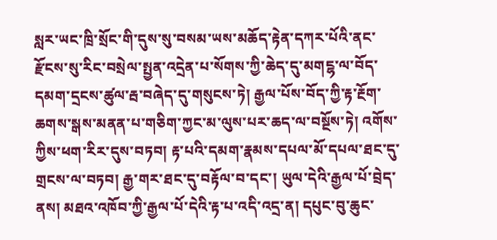སླར་ཡང་ཁྲི་སྲོང་གི་དུས་སུ་བསམ་ཡས་མཆོད་རྟེན་དཀར་པོའི་ནང་རྫོངས་སུ་རིང་བསྲེལ་སྤྱན་འདྲེན་པ་སོགས་ཀྱི་ཆེད་དུ་མགངྷ་ལ་བོད་དམག་དྲངས་ཚུལ་རྦ་བཞེད་དུ་གསུངས་ཏེ། རྒྱལ་པོས་བོད་ཀྱི་རྟ་རྔོག་ཆགས་སྒས་མནན་པ་གཅིག་ཀྱང་མ་ལུས་པར་ཆད་ལ་བསྔོས་ཏེ། འགོས་ཀྱིས་ཕག་རིར་དུས་བཏབ། རྟ་པའི་དམག་རྣམས་དཔལ་མོ་དཔལ་ཐང་དུ་གྲངས་ལ་བཏབ། རྒྱ་གར་ཐང་དུ་བརྟོལ་བ་དང་། ཡུལ་དེའི་རྒྱལ་པོ་བྲེད་ནས། མཐའ་འཁོབ་ཀྱི་རྒྱལ་པོ་དེའི་རྟ་པ་འདི་འདྲ་ན། དཔུང་བུ་ཆུང་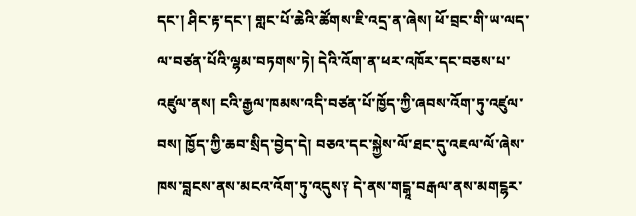དང་། ཤིང་རྟ་དང་། གླང་པོ་ཆེའི་ཚོགས་ཇི་འདྲ་ན་ཞེས། ཕོ་བྲང་གི་ཡ་ལད་ལ་བཙན་པོའི་ལྷམ་བཏགས་ཏེ། དེའི་འོག་ན་ཕར་འཁོར་དང་བཅས་པ་འཛུལ་ནས། ངའི་རྒྱལ་ཁམས་འདི་བཙན་པོ་ཁྱོད་ཀྱི་ཞབས་འོག་ཏུ་འཛུལ་བས། ཁྱོད་ཀྱི་ཆབ་སྲིད་བྱེད་དེ། བཅའ་དང་སྐྱེས་ལོ་ཐང་དུ་འཇལ་ལོ་ཞེས་ཁས་བླངས་ནས་མངའ་འོག་ཏུ་འདུས༑ དེ་ནས་གངྒཱ་བརྒལ་ནས་མགངྷར་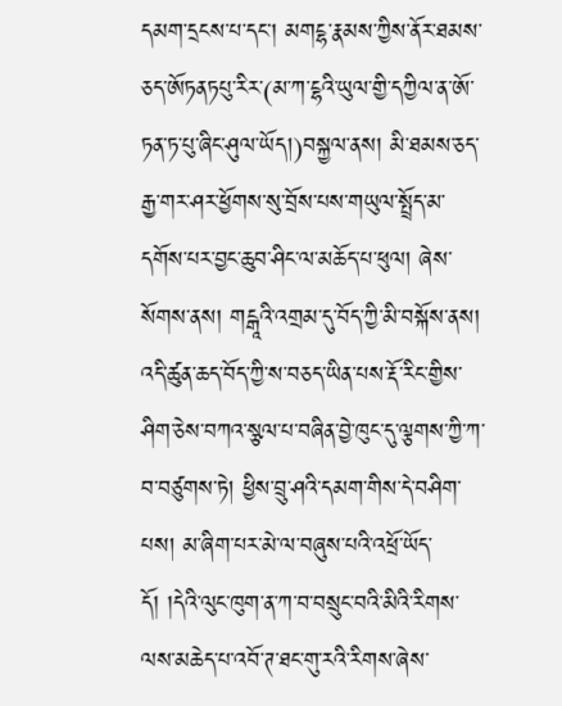དམག་དྲངས་པ་དང་། མགངྷ་རྣམས་ཀྱིས་ནོར་ཐམས་ཅད་ཨོཏནཏཔུ་རིར་(མ་ཀ་ངྷའི་ཡུལ་གྱི་དཀྱིལ་ན་ཨོ་ཏན་ཏ་པུ་ཞིང་ཤུལ་ཡོད།)བསྐྱལ་ནས། མི་ཐམས་ཅད་རྒྱ་གར་ཤར་ཕྱོགས་སུ་བྲོས་པས་གཡུལ་སྤྲོད་མ་དགོས་པར་བྱང་ཆུབ་ཤིང་ལ་མཆོད་པ་ཕུལ། ཞེས་སོགས་ནས། གངྒཱའི་འགྲམ་དུ་བོད་ཀྱི་མི་བསྐོས་ནས། འདི་ཚུན་ཆད་བོད་ཀྱི་ས་བཅད་ཡིན་པས་རྡོ་རིང་གྱིས་ཤིག་ཅེས་བཀའ་སྩལ་པ་བཞིན་བྱེ་ཁུང་དུ་ལྕགས་ཀྱི་ཀ་བ་བཙུགས་ཏེ། ཕྱིས་བྲུ་ཤའི་དམག་གིས་དེ་བཤིག་པས། མ་ཞིག་པར་མེ་ལ་བཞུས་པའི་འཕྲོ་ཡོད་དོ། །དེའི་ལུང་ཁུག་ན་ཀ་བ་བསྲུང་བའི་མིའི་རིགས་ལས་མཆེད་པ་འབོ་ཊ་ཐང་གུ་རའི་རིགས་ཞེས་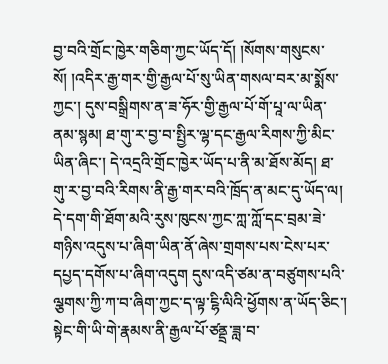བྱ་བའི་གྲོང་ཁྱེར་གཅིག་ཀྱང་ཡོད་དོ། །སོགས་གསུངས་སོ། །འདིར་རྒྱ་གར་གྱི་རྒྱལ་པོ་སུ་ཡིན་གསལ་བར་མ་སྨོས་ཀྱང་། དུས་བསྒྲིགས་ན་ཟ་ཧོར་གྱི་རྒྱལ་པོ་གོ་པཱ་ལ་ཡིན་ནམ་སྙམ། ཐ་གུ་ར་བྱ་བ་སྤྱིར་ལྷ་དང་རྒྱལ་རིགས་ཀྱི་མིང་ཡིན་ཞིང་། དེ་འདྲའི་གྲོང་ཁྱེར་ཡོད་པ་ནི་མ་ཐོས་མོད། ཐ་གུ་ར་བྱ་བའི་རིགས་ནི་རྒྱ་གར་བའི་ཁྲོད་ན་མང་དུ་ཡོད་ལ། དེ་དག་གི་ཐོག་མའི་རུས་ཁུངས་ཀྱང་ཀླ་ཀློ་དང་བྲམ་ཟེ་གཉིས་འདུས་པ་ཞིག་ཡིན་ནོ་ཞེས་གྲགས་པས་ངེས་པར་དཔྱད་དགོས་པ་ཞིག་འདུག དུས་འདི་ཙམ་ན་བཙུགས་པའི་ལྕགས་ཀྱི་ཀ་བ་ཞིག་ཀྱང་ད་ལྟ་ངྷི་ལིའི་ཕྱོགས་ན་ཡོད་ཅིང་། སྟེང་གི་ཡི་གེ་རྣམས་ནི་རྒྱལ་པོ་ཙནྡྲ་ཟླ་བ་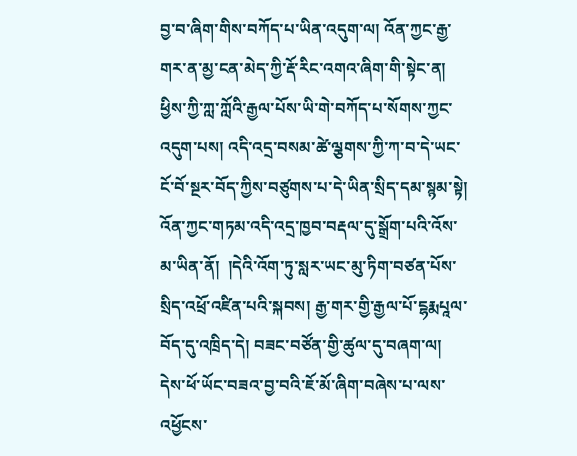བྱ་བ་ཞིག་གིས་བཀོད་པ་ཡིན་འདུག་ལ། འོན་ཀྱང་རྒྱ་གར་ན་མྱ་ངན་མེད་ཀྱི་རྡོ་རིང་འགའ་ཞིག་གི་སྟེང་ན། ཕྱིས་ཀྱི་ཀླ་ཀློའི་རྒྱལ་པོས་ཡི་གེ་བཀོད་པ་སོགས་ཀྱང་འདུག་པས། འདི་འདྲ་བསམ་ཚེ་ལྕགས་ཀྱི་ཀ་བ་དེ་ཡང་ངོ་བོ་སྔར་བོད་ཀྱིས་བཙུགས་པ་དེ་ཡིན་སྲིད་དམ་སྙམ་སྟེ། འོན་ཀྱང་གཏམ་འདི་འདྲ་ཁྱབ་བརྡལ་དུ་སྒྲོག་པའི་འོས་མ་ཡིན་ནོ།  །དེའི་འོག་ཏུ་སླར་ཡང་མུ་ཏིག་བཙན་པོས་སྲིད་འཕྲོ་འཛིན་པའི་སྐབས། རྒྱ་གར་གྱི་རྒྱལ་པོ་ངྷརྨཔཱལ་བོད་དུ་འཁྲིད་དེ། བཟང་བཙོན་གྱི་ཚུལ་དུ་བཞག་ལ། དེས་ཕོ་ཡོང་བཟའ་བྱ་བའི་ཇོ་མོ་ཞིག་བཞེས་པ་ལས་འཕྱོངས་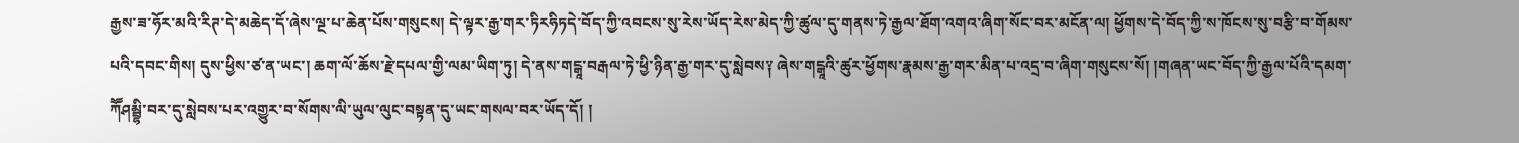རྒྱས་ཟ་ཧོར་མའི་རིཊ་དེ་མཆེད་དོ་ཞེས་ལྔ་པ་ཆེན་པོས་གསུངས། དེ་ལྟར་རྒྱ་གར་ཏིརཧིཏདེ་བོད་ཀྱི་འབངས་སུ་རེས་ཡོད་རེས་མེད་ཀྱི་ཚུལ་དུ་གནས་ཏེ་རྒྱལ་ཐོག་འགའ་ཞིག་སོང་བར་མངོན་ལ། ཕྱོགས་དེ་བོད་ཀྱི་ས་ཁོངས་སུ་བརྩི་བ་གོམས་པའི་དབང་གིས། དུས་ཕྱིས་ཙ་ན་ཡང་། ཆག་ལོ་ཆོས་རྗེ་དཔལ་གྱི་ལམ་ཡིག་ཏུ། དེ་ནས་གངྒཱ་བརྒལ་ཏེ་ཕྱི་ཉིན་རྒྱ་གར་དུ་སླེབས༑ ཞེས་གངྒཱའི་ཚུར་ཕྱོགས་རྣམས་རྒྱ་གར་མིན་པ་འདྲ་བ་ཞིག་གསུངས་སོ། །གཞན་ཡང་བོད་ཀྱི་རྒྱལ་པོའི་དམག་ཀཽཤམྦྷི་བར་དུ་སླེབས་པར་འགྱུར་བ་སོགས་ལི་ཡུལ་ལུང་བསྟན་དུ་ཡང་གསལ་བར་ཡོད་དོ། །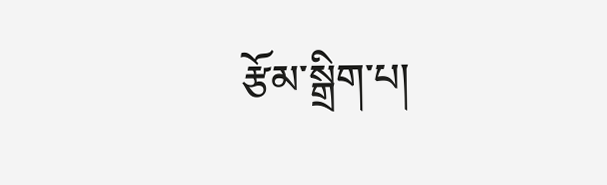རྩོམ་སྒྲིག་པ།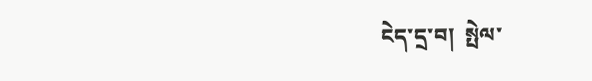ངེད་དྲ་བ།  སྤེལ་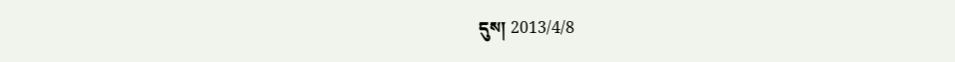དུས། 2013/4/8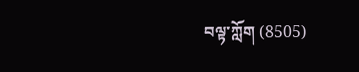བལྟ་ཀློག (8505)